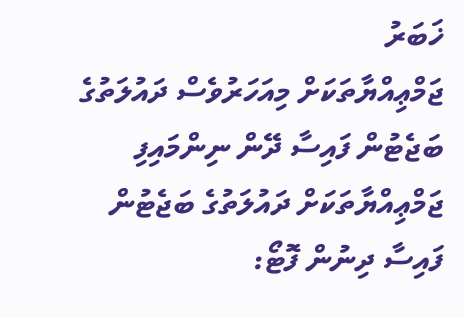ޚަބަރު
ޖަމްޢިއްޔާތަކަށް މިއަހަރުވެސް ދައުލަތުގެ ބަޖެޓުން ފައިސާ ދޭން ނިންމައިފި
ޖަމްޢިއްޔާތަކަށް ދައުލަތުގެ ބަޖެޓުން ފައިސާ ދިނުން ފޮޓޯ: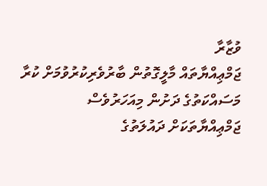ވުޒާރާ
ޖަމްޢިއްޔާތައް މާލީގޮތުން ބާރުވެރިކުރުވުމަށް ކުރާ މަސައްކަތުގެ ދަށުން މިއަހަރުވެސް ޖަމްޢިއްޔާތަކަށް ދައުލަތުގެ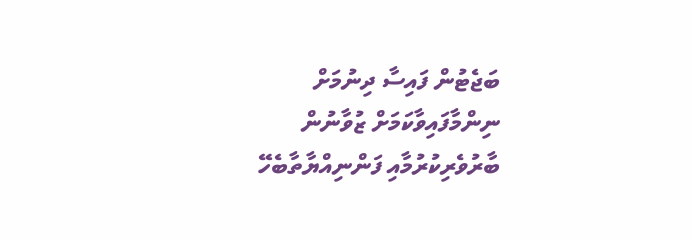ބަޖެޓުން ފައިސާ ދިނުމަށް ނިންމާފައިވާކަމަށް ޒުވާނުން ބާރުވެރިކުރުމާއި ފަންނިއްޔާތާބެހޭ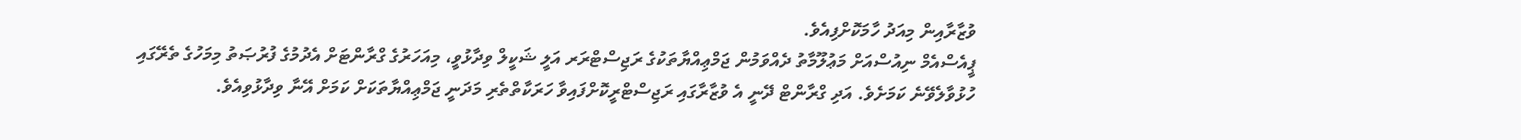ވުޒާރާއިން މިއަދު ހާމަކޮށްފިއެވެ.
ޕީއެސްއެމް ނިއުސްއަށް މަޢުލޫމާތު ދެއްވަމުން ޖަމްޢިއްޔާތަކުގެ ރަޖިސްޓްރަރ އަލީ ޝަކީލް ވިދާޅުވީ، މިއަހަރުގެ ގްރާންޓަށް އެދުމުގެ ފުރުޞަތު މިމަހުގެ ތެރޭގައި ހުޅުވާލެވޭނެ ކަމަށެވެ. އަދި ގްރާންޓް ދޭނީ އެ ވުޒާރާގައި ރަޖިސްޓްރީކޮށްފައިވާ ހަރަކާތްތެރި މަދަނީ ޖަމްޢިއްޔާތަކަށް ކަމަށް އޭނާ ވިދާޅުވިއެވެ.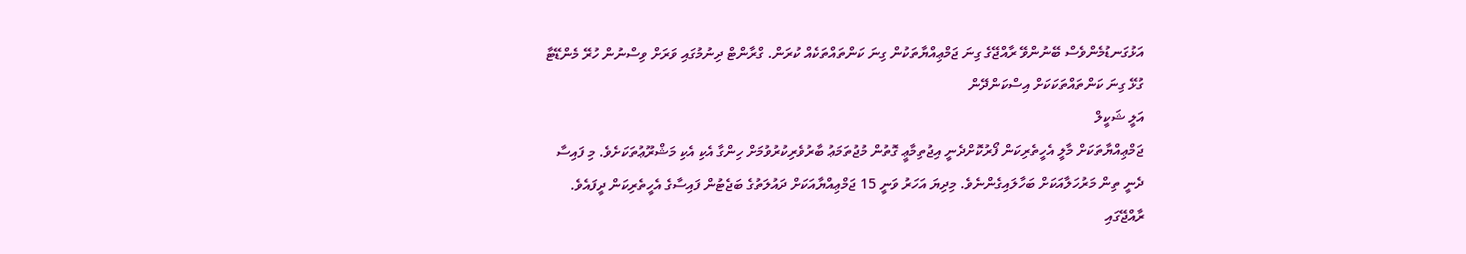އަޅުގަނޑުމެންވެސް ބޭނުންވޭ ރާއްޖޭގެ ގިނަ ޖަމްޢިއްޔާތަކުން ގިނަ ކަންތައްތަކެއް ކުރަން. ގްރާންޓް ދިނުމުގައި ވަރަށް ވިސްނުން ހުރޭ މެންޑޭޓާ ގުޅޭ ގިނަ ކަންތައްތަކަކަށް އިސްކަންދޭން
އަލީ ޝަކީލް
ޖަމްޢިއްޔާތަކަށް މާލީ އެހީތެރިކަން ފޯރުކޮށްދެނީ އިޖުތިމާޢީ ގޮތުން މުޖުތަމަޢު ބާރުވެރިކުރުވުމަށް ހިންގާ އެކި އެކި މަޝްރޫޢުތަކަށެވެ. މި ފައިސާ ދެނީ ތިން މަރުހަލާއަކަށް ބަހާލައިގެންނެވެ. މިދިޔަ އަހަރު ވަނީ 15 ޖަމްޢިއްޔާއަކަށް ދައުލަތުގެ ބަޖެޓުން ފައިސާގެ އެހީތެރިކަން ދީފައެވެ.
ރާއްޖޭގައި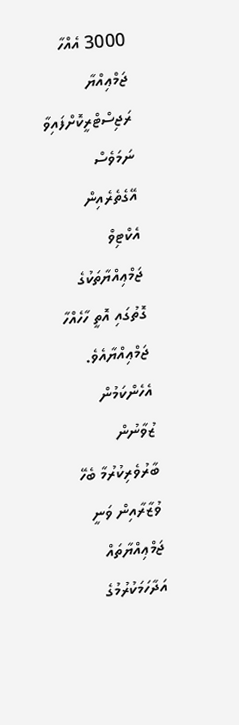3000 އެއްހާ ޖަމްޢިއްޔާ ރަޖިސްޓްރީކޮށްފައިވާ ނަމަވެސް އޭގެތެރެއިން އެކްޓިވް ޖަމްޢިއްޔާތަކުގެ ގޮތުގައި އޮތީ ހާހެއްހާ ޖަމްޢިއްޔާއެވެ. އެހެންކަމުން ޒުވާނުން ބާރުވެރިކުރުމާ ބެހޭ ވުޒާރާއިން ވަނީ ޖަމްޢިއްޔާތައް އަދާހަމަކުރުމުގެ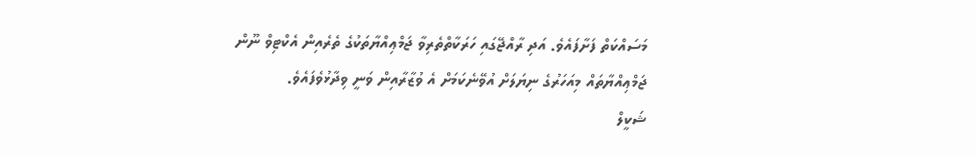މަސައްކަތް ފަށާފައެވެ. އަދި ރާއްޖޭގައި ހަރަކާތްތެރިވާ ޖަމްޢިއްޔާތަކުގެ ތެރެއިން އެކްޓިވް ނޫން ޖަމްޢިއްޔާތައް މިއަހަރުގެ ނިޔަލަށް އުވޭނެކަމަށް އެ ވުޒާރާއިން ވަނީ ވިދާޅުވެފައެވެ.
ޝަކީލް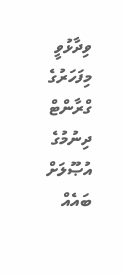ވިދާޅުވީ މިފަހަރުގެ ގްރާންޓް ދިނުމުގެ އުޞޫލަށް ބައެއް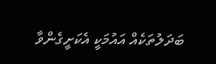ބަދަލުތަކެއް އައުމަކީ އެކަށީގެންވާ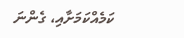ކަމެއްކަމަށާއި، ގެންނަ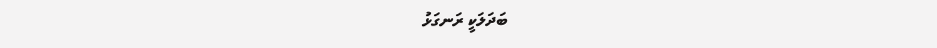ބަދަލަކީ ރަނގަޅު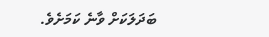ބަދަލަކަށް ވާނެ ކަމަށެވެ.